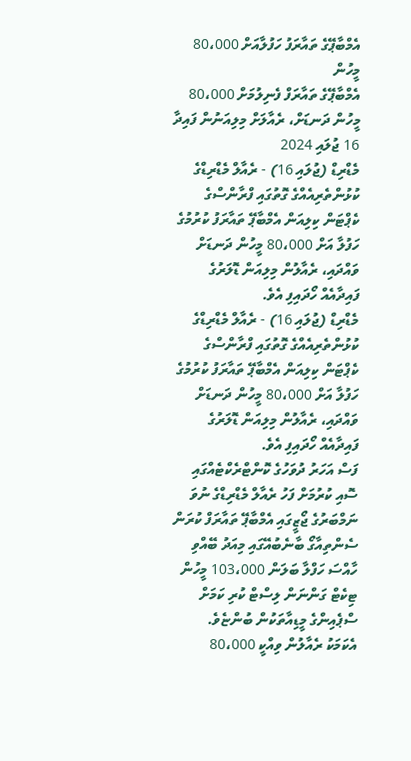އެމްބާޕޭގެ ތައާރަފު ހަފުލާއަށް 80،000 މީހުން
އެމްބާޕޭގެ ތައާރަފް ފެނިލުމަށް 80،000 މީހުން ދަނޑަށް، ރެއާލަށް މިލިއަނުން ފައިދާ
16 ޖުލައި 2024
މެޑްރިޑް (ޖުލައި 16) - ރެއާލް މެޑްރިޑްގެ ކުޅުންތެރިއެއްގެ ގޮތުގައި ފްރާންސްގެ ކެޕްޓަން ކިލިއަން އެމްބާޕޭ ތައާރަފު ކުރުމުގެ ހަފުލާ އަށް 80،000 މީހުން ދަނޑަށް ވައްދައި، ރެއާލުން މިލިއަން ޑޮލަރުގެ ފައިދާއެއް ހޯދައިފި އެވެ.
މެޑްރިޑް (ޖުލައި 16) - ރެއާލް މެޑްރިޑްގެ ކުޅުންތެރިއެއްގެ ގޮތުގައި ފްރާންސްގެ ކެޕްޓަން ކިލިއަން އެމްބާޕޭ ތައާރަފު ކުރުމުގެ ހަފުލާ އަށް 80،000 މީހުން ދަނޑަށް ވައްދައި، ރެއާލުން މިލިއަން ޑޮލަރުގެ ފައިދާއެއް ހޯދައިފި އެވެ.
ފަސް އަހަރު ދުވަހުގެ ކޮންޓްރެކްޓެއްގައި ސޮއި ކުރުމަށް ފަހު ރެއާލް މެޑްރިޑްގެ ނުވަ ނަމްބަރުގެ ޖޯޒީގައި އެމްބާޕޭ ތައާރަފް ކުރަން ސެންތިއާގޯ ބާނެބުއޭގައި މިއަދު ބޭއްވި ހާއްސަ ހަފްލާ ބަލަން 103،000 މީހުން ޓިކެޓް ގަންނަން ލިސްޓް ކުރި ކަމަށް ސްޕެއިންގެ މީޑިއާތަކުން ބުންޏެވެ.
އެކަމަކު ރެއާލުން ވިއްކީ 80،000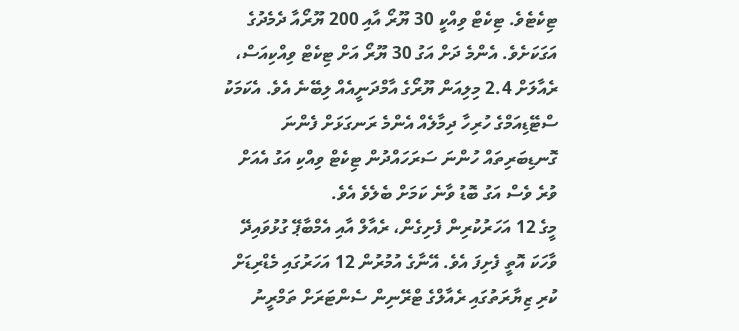ޓިކެޓެވެ. ޓިކެޓް ވިއްކީ 30 ޔޫރޯ އާއި 200 ޔޫރޯއާ ދެމެދުގެ އަގަކަށެވެ. އެންމެ ދަށް އަގު 30 ޔޫރޯ އަށް ޓިކެޓް ވިއްކިއަސް، ރެއާލަށް 2.4 މިލިއަން ޔޫރޯގެ އާމްދަނީއެއް ލިބޭނެ އެވެ. އެކަމަކު ސްޓޭޑިއަމްގެ ހުރިހާ ދިމާލެއް އެންމެ ރަނގަޅަށް ފެންނަ ގޮނޑިބަރިތައް ހުންނަ ސަރަހައްދުން ޓިކެޓް ވިއްކި އަގު އެއަށް ވުރެ ވެސް އަގު ބޮޑު ވާނެ ކަމަށް ބެލެވެ އެވެ.
މީގެ 12 އަހަރުކުރިން ފެށިގެން، ރެއާލް އާއި އެމްބާޕޭ ގުޅުވައިދޭ ވާހަކަ އޮތީ ފެށިފަ އެވެ. އޭނާގެ އުމުރުން 12 އަހަރުގައި މެޑްރިޑަށް ކުރި ޒިޔާރަތުގައި ރެއާލްގެ ޓްރޭނިން ސެންޓަރަށް ތަމްރީނު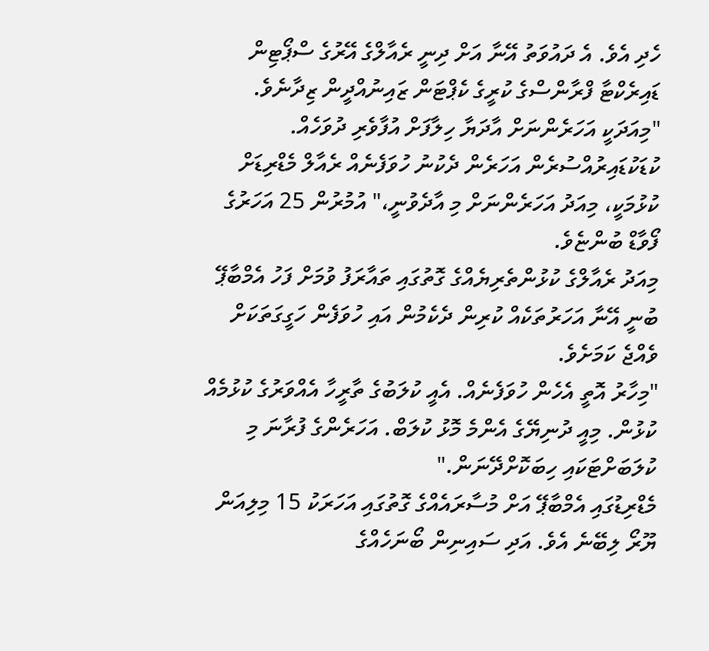ހެދި އެވެ. އެ ދައުވަތު އޭނާ އަށް ދިނީ ރެއާލްގެ އޭރުގެ ސްޕޯޓިން ޑައިރެކްޓާ ފްރާންސްގެ ކުރީގެ ކެޕްޓަން ޒައިނުއްދީން ޒިދާނެވެ.
"މިއަދަކީ އަހަރެންނަށް އާދަޔާ ހިލާފަށް އުފާވެރި ދުވަހެއް. ކުޑަކުޑައިރުއްސުރެން އަހަރެން ދެކުނު ހުވަފެނެއް ރެއާލް މެޑްރިޑަށް ކުޅުމަކީ، މިއަދު އަހަރެންނަށް މި އާދެވުނީ،" އުމުރުން 25 އަހަރުގެ ފޯވާޑް ބުންޏެވެ.
މިއަދު ރެއާލްގެ ކުޅުންތެރިޔެއްގެ ގޮތުގައި ތައާރަފު ވުމަށް ފަހު އެމްބާޕޭ ބުނީ އޭނާ އަހަރުތަކެއް ކުރިން ދެކެމުން އައި ހުވަފެން ހަގީގަތަކަށް ވެއްޖެ ކަމަށެވެ.
"މިހާރު އޮތީ އެހެން ހުވަފެނެއް. އެއީ ކުލަބުގެ ތާރީހާ އެއްވަރުގެ ކުޅުމެއް ކުޅުން. މިއީ ދުނިޔޭގެ އެންމެ މޮޅު ކުލަބް. އަހަރެންގެ ފުރާނަ މި ކުލަބަށްޓަކައި ހިބަކޮށްދޭނަން."
މެޑްރިޑުގައި އެމްބާޕޭ އަށް މުސާރައެއްގެ ގޮތުގައި އަހަރަކު 15 މިލިއަން ޔޫރޯ ލިބޭނެ އެވެ. އަދި ސައިނިން ބޯނަހެއްގެ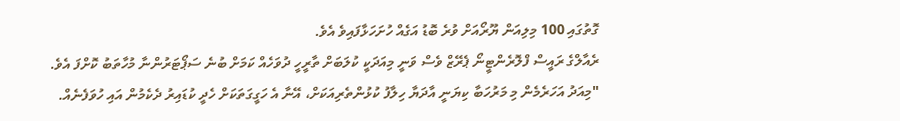ގޮތުގައި 100 މިލިއަން ޔޫރޯއަށް ވުރެ ބޮޑު އަގެއް ހުށަހަޅާފައިވެ އެވެ.
ރެއާލްގެ ރައީސް ފްލޮރެންޓީނޯ ޕެރޭޒް ވެސް ވަނީ މިއަދަކީ ކުލަބަށް ތާރީހީ ދުވަހެއް ކަމަށް ބުނެ ސަޕޯޓަރުންނާ މުހާތަބު ކޮށްފަ އެވެ.
"މިއަދު އަހަރެމެން މި މަރުހަބާ ކިޔަނީ އާދަޔާ ހިލާފު ކުޅުންތެރިއަކަށް، އޭނާ އެ ހަގީގަތަކަށް ހެދީ ކުޑައިރު ދެކެމުން އައި ހުވަފެނެއް.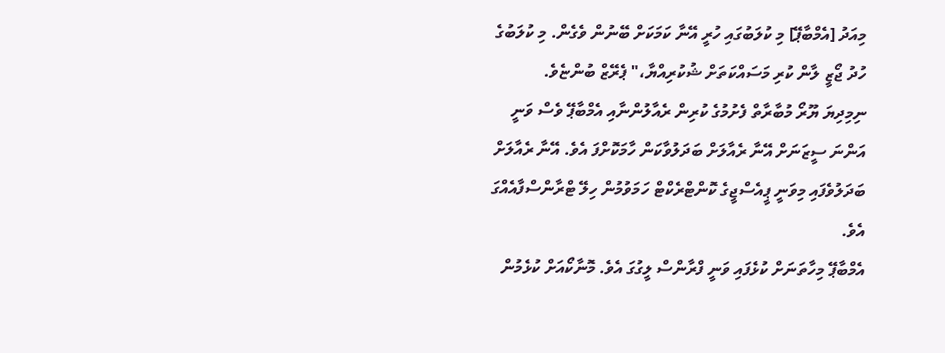މިއަދު [އެމްބާޕޭ] މި ކުލަބުގައި ހުރީ އޭނާ ކަމަކަށް ބޭނުން ވެގެން. މި ކުލަބުގެ ހުދު ޖޯޒީ ލާން ކުރި މަސައްކަތަށް ޝުކުރިއްޔާ،" ޕެރޭޒް ބުންޏެވެ.
ނިމިދިޔަ ޔޫރޯ މުބާރާތް ފެށުމުގެ ކުރިން ރެއާލުންނާއި އެމްބާޕޭ ވެސް ވަނީ އަންނަ ސީޒަނަށް އޭނާ ރެއާލަށް ބަދަލުވާކަން ހާމަކޮށްފަ އެވެ. އޭނާ ރެއާލަށް ބަދަލުވެފައި މިވަނީ ޕީއެސްޖީގެ ކޮންޓްރެކްޓް ހަމަވުމުން ހިލޭ ޓްރާންސްފާއެއްގަ އެވެ.
އެމްބާޕޭ މިހާތަނަށް ކުޅެފައި ވަނީ ފްރާންސް ލީގުގަ އެވެ. މޮނާކޯއަށް ކުޅެމުން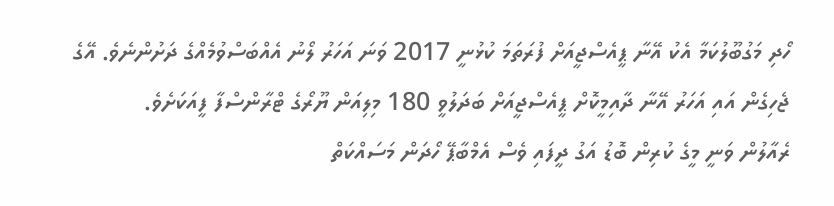ހޯދި މަގުބޫލުކަމާ އެކު އޭނާ ޕީއެސްޖީއަށް ފުރަތަމަ ކުޅުނީ 2017 ވަނަ އަހަރު ލޯނު އެއްބަސްވުމެއްގެ ދަށުންނެވެ. އޭގެ ޖެހިގެން އައި އަހަރު އޭނާ ދާއިމީކޮށް ޕީއެސްޖީއަށް ބަދަލުވީ 180 މިލިއަން ޔޫރޯގެ ޓްރާންސްފާ ފީއަކަށެވެ.
ރެއާލުން ވަނީ މީގެ ކުރިން ބޮޑު އަގު ދީފައި ވެސް އެމްބާޕޭ ހޯދަން މަސައްކަތް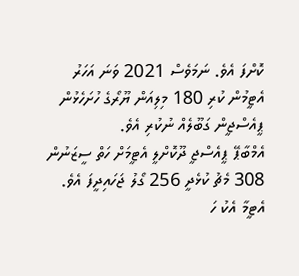ކޮށްފަ އެވެ. ނަމަވެސް 2021 ވަނަ އަހަރު އެޓީމުން ކުރި 180 މިލިއަން ޔޫރޯގެ ހުށަހެޅުން ޕީއެސްޖީން ގަބޫލެއް ނުކުރި އެވެ.
އެމްބާޕޭ ޕީއެސްޖީ ދޫކޮށްލީ އެޓީމަށް ހަތް ސީޒަނުން 308 މެޗު ކުޅެދީ 256 ގޯލު ޖަހައިދީފަ އެވެ. އެޓީމާ އެކު ހަ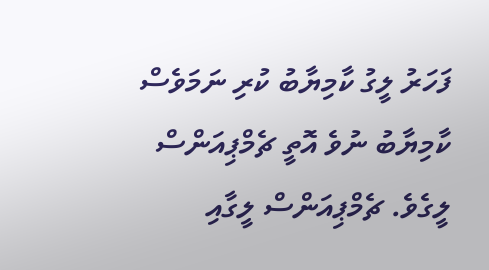ފަހަރު ލީގު ކާމިޔާބު ކުރި ނަމަވެސް ކާމިޔާބު ނުވެ އޮތީ ޗެމްޕިއަންސް ލީގެވެ. ޗެމްޕިއަންސް ލީގާއި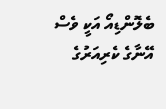ބެލޮންޑިއޯ އަކީ ވެސް އޭނާގެ ކެރިއަރުގެ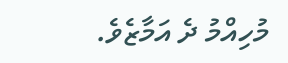މުހިއްމު ދެ އަމާޒެވެ.